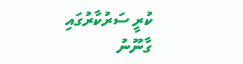ކުރީ ސަރުކާރުގައި ގާނޫނު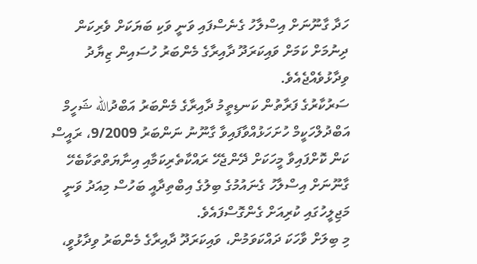ހަދާ ގާނޫނަށް އިސްލާހު ގެނެސްފައި ވަނީ ވަކި ބަޔަކަށް ވެރިކަން ދިނުމަށް ކަމަށް ވައިކަރަދޫ ދާއިރާގެ މެންބަރު ހުސައިން ޒިޔާދު ވިދާޅުވެއްޖެއެވެ.
ސަރުކާރުގެ ފަރާތުން ކަނޑިތީމު ދާއިރާގެ މެންބަރު އަބްދުالله ޝަހީމް އަބްދުލްހަކީމް ހުށަހަޅުއްވާފައިވާ ގާނޫނު ނަންބަރު 9/2009، ރައީސް ކަން ކޮށްފައިވާ މީހަކަށް ދޭންޖެހޭ ރައްކާތެރިކަމާއި އިނާޔަތްތަކާބެހޭ ގާނޫނަށް އިސްލާހު ގެނައުމުގެ ބިލުގެ އިބްތިދާއީ ބަހުސް މިއަދު ވަނީ މަޖިލީހުގައި ކުރިއަށް ގެންގޮސްފައެވެ.
މި ބިލަށް ވާހަކަ ދައްކަވަމުން، ވައިކަރަދޫ ދާއިރާގެ މެންބަރު ވިދާޅުވީ،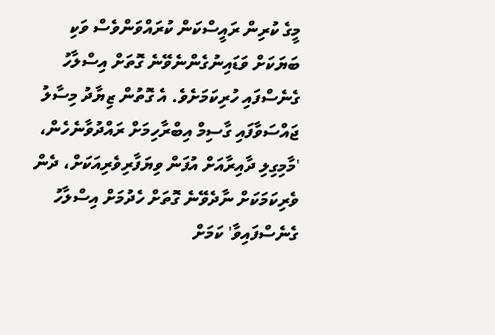މީގެ ކުރިން ރައީސްކަން ކުރައްވަންވެސް ވަކި ބަޔަކަށް ވަޑައިނުގެންނެވޭނެ ގޮތަށް އިސްލާހު ގެނެސްފައި ހުރިކަމަށެވެ. އެ ގޮތުން ޒިޔާދު މިސާލު ޖައްސަވާފައި ގާސިމް އިބްރާހިމަށް ރައްދުވާނެހެން، 'މާމިގިލި ދާއިރާއަށް އުފަން ވިޔަފާރިވެރިއަކަށް، ދެން ވެރިކަމަކަށް ނާދެވޭނެ ގޮތަށް ހެދުމަށް އިސްލާހު ގެނެސްފައިވާ' ކަމަށް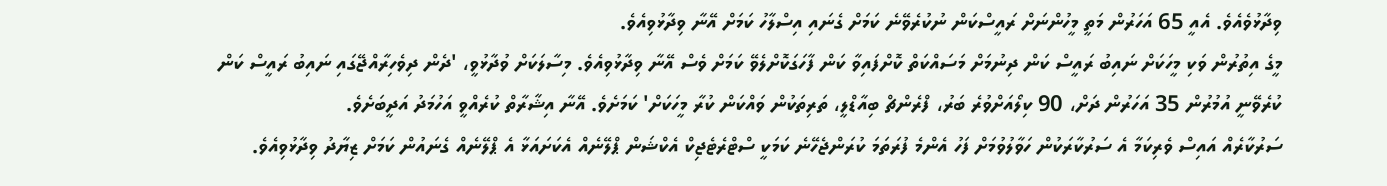ވިދާޅުވެއެވެ. އެއީ 65 އަހަރުން މަތީ މީހުންނަށް ރައީސްކަން ނުކުރެވޭނެ ކަމަށް ގެނައި އިސްލާހު ކަމަށް އޭނާ ވިދާޅުވިއެވެ.
މީގެ އިތުރުން ވަކި މީހަކަށް ނައިބު ރައީސް ކަން ދިނުމަށް މަސައްކަތް ކޮށްފައިވާ ކަން ފާހަގަކޮށްލެވޭ ކަމަށް ވެސް އޭނާ ވިދާޅުވިއެވެ. މިސާލަކަށް ވުދާޅުވީ، 'ދެން ދިވެހިރާއްޖޭގައި ނައިބު ރައީސް ކަން ކުރެވޭނީ އުމުރުން 35 އަހަރުން ދަށް، 90 ކިލޯއަށްވުރެ ބަރު، ފްރެންޗް ބިއާޑްލީ، ތަރިތަކުން ވައްކަން ކުރާ މީހަކަށް' ކަމަށެވެ. އޭނާ އިޝާރާތް ކުރެއްވީ އަހުމަދު އަދީބަށެވެ.
ސަރުކާރެއް އައިސް ވެރިކަމާ އެ ސަރުކާރަކުން ހަވާލުވުމަށް ފަހު އެންމެ ފުރަތަމަ ކުރަންޖެހޭނެ ކަމަކީ ސްޓްރެޓެޖިކް އެކްޝަން ޕްލޭނެއް އެކަށައަޅާ އެ ޕްލޭނެއް ގެނައުން ކަމަށް ޒިޔާދު ވިދާޅުވިއެވެ.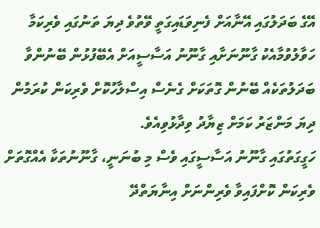އޭގެ ބަދަލުގައި އޭނާއަށް ފެނިވަޑައިގަތީ ވޭތުވެ ދިޔަ ތަނުގައި ވެރިކަމާ ހަވާލުވުމާއެކު ގާނޫނަށާއި ގާނޫނު އަސާސީއަށް އެބޭފުޅުން ބޭނުންވާ ބަދަލުތަކެއް ބޭނުން ގޮތަކަށް ގެނެސް އިސްލާހުކޮށް ވެރިކަން ކުރަމުން ދިޔަ މަންޒަރު ކަމަށް ޒިޔާދު ވިދާޅުވިއެވެ.
ހަގީގަތުގައި ގާނޫނު އަސާސީގައި ވެސް މި ބުނަނީ، ގާނޫނުތަކާ އެއްގޮތަށް ވެރިކަން ކޮށްފައިވާ ވެރިންނަށް އިނާޔަތްދޭ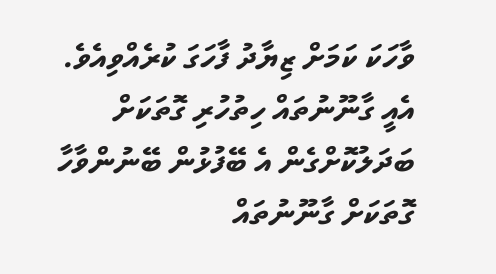ވާހަކަ ކަމަށް ޒިޔާދު ފާހަގަ ކުރެއްވިއެވެ. އެއީ ގާނޫނުތައް ހިތުހުރި ގޮތަކަށް ބަދަލުކޮށްގެން އެ ބޭފުޅުން ބޭނުންވާހާ ގޮތަކަށް ގާނޫނުތައް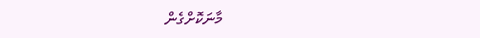މާނަކޮށްގެން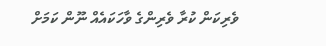ވެރިކަން ކުރާ ވެރިންގެ ވާހަކައެއް ނޫން ކަމަށް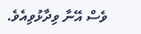ވެސް އޭނާ ވިދާޅުވިއެވެ.